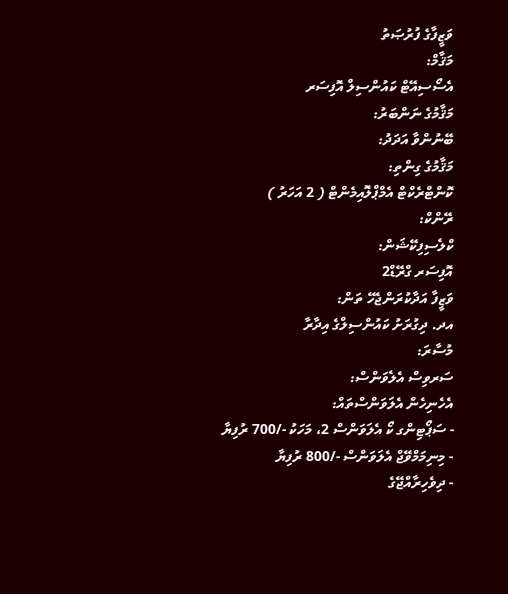ވަޒީފާގެ ފުރުޞަތު
މަޤާމް:
އެސޯސިއޭޓް ކައުންސިލް އޮފިސަރ
މަޤާމުގެ ނަންބަރު:
ބޭނުންވާ އަދަދު:
މަޤާމުގެ ގިންތި:
ކޮންޓްރެކްޓް އެމްޕްލޮއިމެންޓް ( 2 އަހަރު )
ރޭންކް:
ކްލެސިފިކޭޝަން:
އޮފިސަރ ގްރޭޑް2
ވަޒީފާ އަދާކުރަންޖެހޭ ތަން:
އދ. ދިގުރަށު ކައުންސިލްގެ އިދާރާ
މުސާރަ:
ސަރވިސް އެލެވަންސް:
އެހެނިހެން އެލަވަންސްތައް:
- ސަޕޯޓިންގ ކޯ އެލަވަންސް 2، މަހަކު -/700 ރުފިޔާ
- މިނިމަމްވޭޖް އެލަވަންސް -/800 ރުފިޔާ
- ދިވެހިރާއްޖޭގެ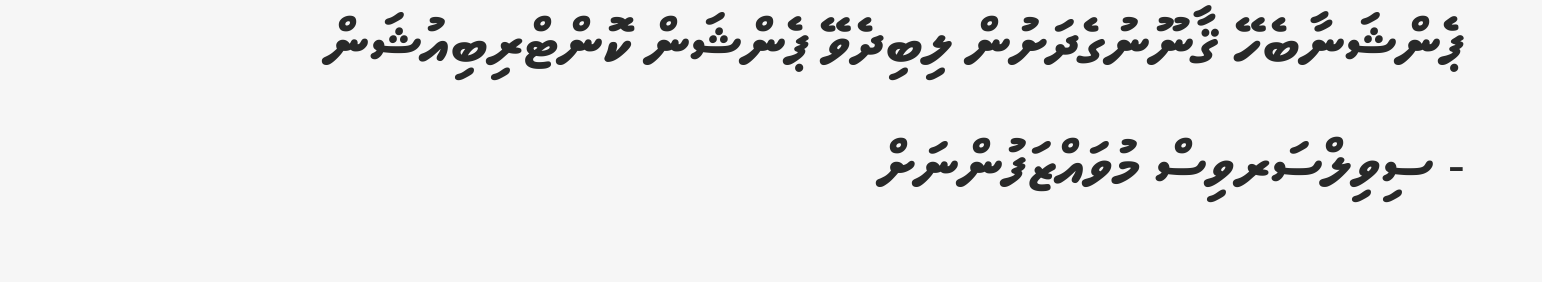ޕެންޝަނާބެހޭ ޤާނޫނުގެދަށުން ލިބިދެވޭ ޕެންޝަން ކޮންޓްރިބިއުޝަން
- ސިވިލްސަރވިސް މުވައްޒަފުންނަށް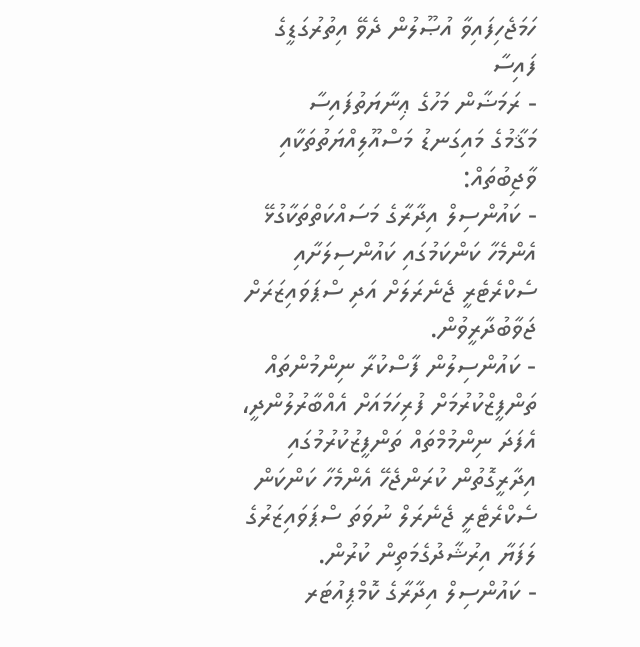ހަމަޖެހިފައިވާ އުޞޫލުން ދެވޭ އިތުރުގަޑީގެ ފައިސާ
- ރަމަޟާން މަހުގެ ޢިނާޔަތުފައިސާ
މަޤާމުގެ މައިގަނޑު މަސްއޫލިއްޔަތުތަކާއި ވާޖިބުތައް:
- ކައުންސިލް އިދާރާގެ މަސައްކަތްތަކާގުޅޭ އެންމެހާ ކަންކަމުގައި ކައުންސިލަށާއި ސެކްރެޓެރީ ޖެނެރަލަށް އަދި ސްޕަވައިޒަރަށް ޖަވާބުދާރީވުން.
- ކައުންސިލުން ފާސްކުރާ ނިންމުންތައް ތަންފީޒްކުރުމަށް ފުރިހަމައަށް އެއްބާރުލުންދީ، އެފަދަ ނިންމުމްތައް ތަންފީޒުކުރުމުގައި އިދާރީގޮތުން ކުރަންޖެހޭ އެންމެހާ ކަންކަން ސެކްރެޓެރީ ޖެނެރަލް ނުވަތަ ސްޕަވައިޒަރުގެ ލަފަޔާ އިރުޝާދުގެމަތިން ކުރުން.
- ކައުންސިލް އިދާރާގެ ކޮމްޕިއުޓަރ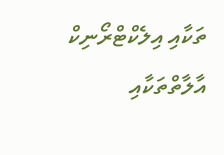ތަކާއި އިލެކްޓްރޯނިކް އާލާތްތަކާއި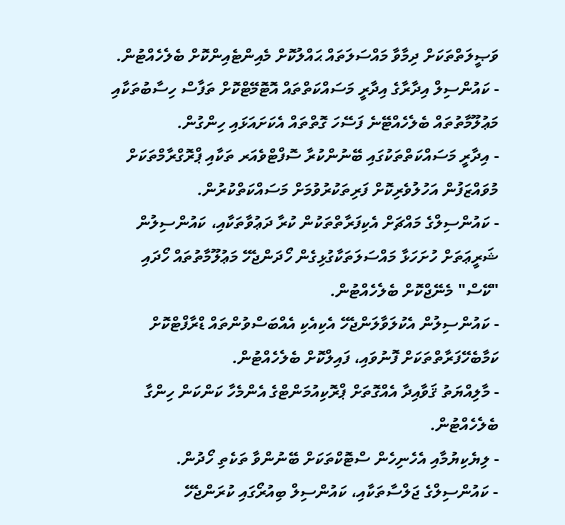ވަޞީލަތްތަކަށް ދިމާވާ މައްސަލަތައް ޙައްލުކޮށް މެއިންޓެއިންކޮށް ބެލެހެއްޓުން.
- ކައުންސިލް އިދާރާގެ އިދާރީ މަސައްކަތްތައް އޮޓޮމޭޓްކޮށް ތަފާސް ހިސާބުތަކާއި މަޢުލޫމާތުތައް ބެލެހެއްޓޭނެ ފަސޭހަ ގޮތްތައް އެކަށައަޅައި ހިންގުން.
- އިދާރީ މަސައްކަތްތަކުގައި ބޭނުންކުރާ ސޮފްޓްވެއަރ ތަކާއި ޕްރޮގްރާމްތަކަށް މުވައްޒަފުން އަހުލުވެރިކޮށް ފަރިތަކުރުވުމަށް މަސައްކަތްކުރުން.
- ކައުންސިލްގެ މައްޗަށް އެކިފަރާތްތަކުން ކުރާ ދަޢުވާތަކާއި، ކައުންސިލުން ޝަރީޢަތަށް ހުށަހަޅާ މައްސަލަތަކާގުޅިގެން ހޯދަންޖެހޭ މަޢުލޫމާތުތައް ހޯދައި "ކޭސް" މެނޭޖްކޮށް ބެލެހެއްޓުން.
- ކައުންސިލުން އެކުލަވާލަންޖެހޭ އެކިއެކި އެއްބަސްވުންތައް ޑްރާފްޓްކޮށް ކަމާބެހޭފަރާތްތަކަށް ފޮނުވައި، ފައިލްކޮށް ބެލެހެއްޓުން.
- މާލިއްޔަތު ޤަވާއިދާ އެއްގޮތަށް ޕްރޮކިއުމަންޓްގެ އެންމެހާ ކަންކަން ހިންގާ ބެލެހެއްޓުން.
- ލިޔެކިޔުމާއި އެހެނިހެން ސްޓޮކްތަކަށް ބޭނުންވާ ތަކެތި ހޯދުން.
- ކައުންސިލްގެ ޖަލްސާތަކާއި، ކައުންސިލް ބިއުރޯގައި ކުރަންޖެހޭ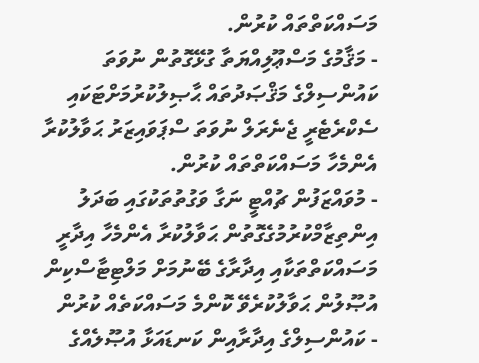މަސައްކަތްތައް ކުރުން.
- މަޤާމުގެ މަސްޢޫލިއްޔަތާ ގުޅޭގޮތުން ނުވަތަ ކައުންސިލްގެ މަޤްޞަދުތައް ޙާޞިލުކުރުމަށްޓަކައި ސެކްރެޓެރީ ޖެނެރަލް ނުވަތަ ސްޕަވައިޒަރު ޙަވާލުކުރާ އެންމެހާ މަސައްކަތްތައް ކުރުން.
- މުވައްޒަފުން ޗުއްޓީ ނަގާ ވަގުތުތަކުގައި ބަދަލު އިންތިޒާމްކުރުމުގެގޮތުން ޙަވާލުކުރާ އެންމެހާ އިދާރީ މަސައްކަތްތަކާއި އިދާރާގެ ބޭނުމަށް މަލްޓިޓާސްކިން އުޞޫލުން ޙަވާލުކުރެވޭ ކޮންމެ މަސައްކަތެއް ކުރުން
- ކައުންސިލްގެ އިދާރާއިން ކަނޑައަޅާ އުޞޫލެއްގެ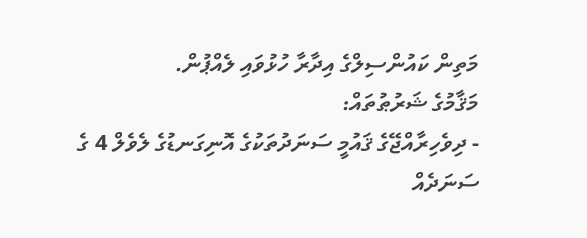މަތިން ކައުންސިލްގެ އިދާރާ ހުޅުވައި ލެއްޕުން.
މަޤާމުގެ ޝަރުޠުތައް:
- ދިވެހިރާއްޖޭގެ ޤައުމީ ސަނަދުތަކުގެ އޮނިގަނޑުގެ ލެވެލް 4 ގެ ސަނަދެއް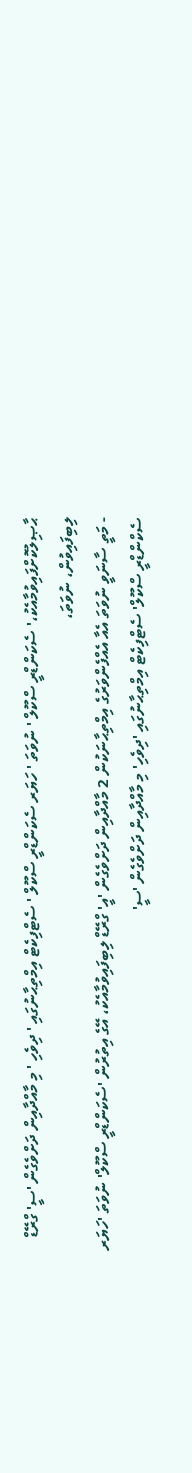ޙާޞިލުކޮށްފައިވުމާއެކު،' ސެކަންޑްރީ ސްކޫލް ' ނުވަތަ ' ހަޔަރ ސެކަންޑްރީ ސްކޫލް ' ސެޓްފިކެޓް އިމްތިޙާނުގައި ' ދިވެހި ' މި މާއްދާއިން ދަށްވެގެން 'ސީ' ގްރޭޑް ލިބިފައިވުން، ނުވަތަ،
- މަތީ ސާނަވީ ނުވަތަ އެއާ އެއްފެންވަރުގެ އިމްތިޙާނަކުން 2 މާއްދާއިން ދަށްވެގެން 'އީ' ގްރޭޑް ލިބިފައިވުމާއެކު، އޭގެ އިތުރުން 'ސެކަންޑްރީ ސްކޫލް' ނުވަތަ 'ހަޔަރ ސެކްންޑްރީ ސްކޫލް' ސެޓްފިކެޓް އިމްތިޙާނުގައި 'ދިވެހި' މި މާއްދާއިން ދަށްވެގެން 'ސީ'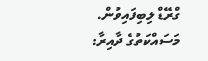ގްރޭޑް ލިބިފައިވުން.
މަސައްކަތުގެ ދާއިރާ: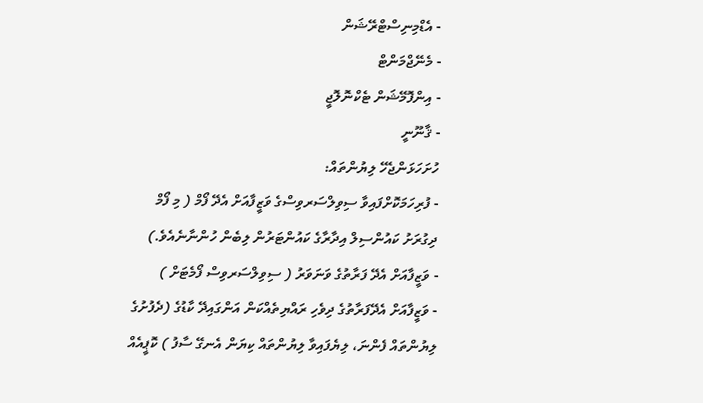- އެޑްމިނިސްޓްރޭޝަން
- މެނޭޖްމަންޓް
- އިންފޮމޭޝަން ޓެކްނޮލޮޖީ
- ޤާނޫނީ
ހުށަހަޅަންޖެހޭ ލިޔުންތައް:
- ފުރިހަމަކޮށްފައިވާ ސިވިލްސަރވިސްގެ ވަޒީފާއަށް އެދޭ ފޯމް ( މި ފޯމް ދިގުރަށު ކައުންސިލް އިދާރާގެ ކައުންޓަރުން ލިބެން ހުންނާނެއެވެ.)
- ވަޒީފާއަށް އެދޭ ފަރާތުގެ ވަނަވަރު ( ސިވިލްސަރވިސް ފޯމެޓަށް )
- ވަޒީފާއަށް އެދޭފަރާތުގެ ދިވެހި ރައްޔިތެއްކަން އަންގައިދޭ ކާޑުގެ (ދެފުށުގެ ލިޔުންތައް ފެންނަ، ލިޔެފައިވާ ލިޔުންތައް ކިޔަން އެނގޭ ސާފު ) ކޮޕީއެއް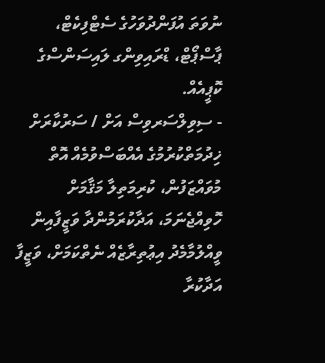ނުވަތަ އުފަންދުވަހުގެ ސެޓްފިކެޓް، ޕާސްޕޯޓް، ޑްރައިވިންގ ލައިސަންސްގެ ކޮޕީއެއް.
- ސިވިލްސަރވިސް އަށް / ސަރުކާރަށް ޚިދުމަތްކުރުމުގެ އެއްބަސްވުމެއް އޮތް މުވައްޒަފުން، ކުރިމަތިލާ މަޤާމަށް ހޮވިއްޖެނަމަ، އަދާކުރަމުންދާ ވަޒީފާއިން ވީއްލުމާމެދު އިޢުތިރާޒެއް ނެތްކަމަށް، ވަޒީފާ އަދާކުރާ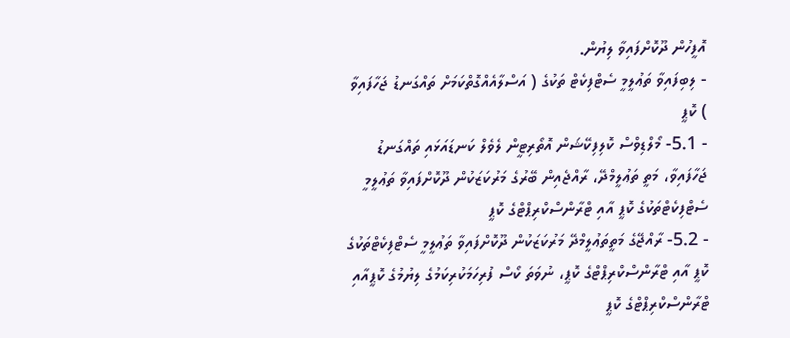އޮފީހުން ދޫކޮށްފައިވާ ލިޔުން.
- ލިބިފައިވާ ތަޢުލީމީ ސެޓްފިކެޓް ތަކުގެ ( އަސްލާއެއްގޮތްކަމަށް ތައްގަނޑު ޖަހާފައިވާ ) ކޮޕީ
- 5.1- މޯލްޑިވްސް ކޮލިފިކޭޝަން އޮތޯރިޓީން ލެވެލް ކަނޑައަޅައި ތައްގަނޑު ޖަހާފައިވާ، މަތީ ތަޢުލީމްދޭ، ރާއްޖެއިން ބޭރުގެ މަރުކަޒަކުން ދޫކޮށްފައިވާ ތަޢުލީމީ ސެޓްފިކެޓްތަކުގެ ކޮޕީ އާއި ޓްރާންސްކްރިޕްޓްގެ ކޮޕީ
- 5.2- ރާއްޖޭގެ މަތީތަޢުލީމްދޭ މަރުކަޒަކުން ދޫކޮށްފައިވާ ތަޢުލީމީ ސެޓްފިކެޓްތަކުގެ ކޮޕީ އާއި ޓްރާންސްކްރިޕްޓްގެ ކޮޕީ، ނުވަތަ ކޯސް ފުރިހަމަކުރިކަމުގެ ލިޔުމުގެ ކޮޕީއާއި ޓްރާންސްކްރިޕްޓްގެ ކޮޕީ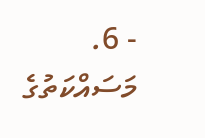- 6. މަސައްކަތުގެ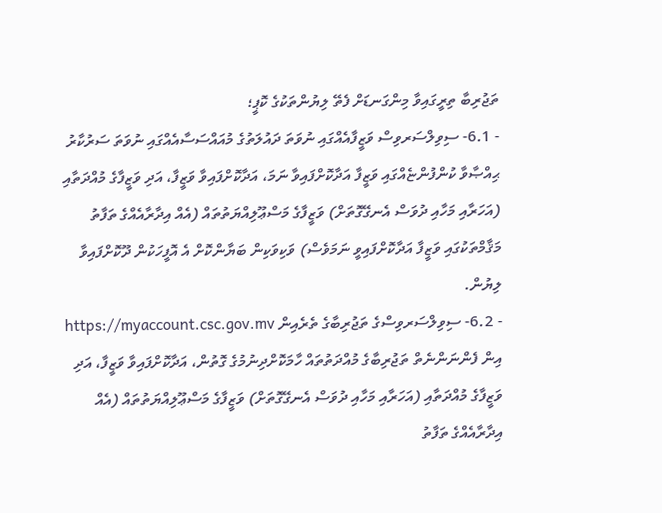ތަޖުރިބާ ތިރީގައިވާ މިންގަނޑަށް ފެތޭ ލިޔުންތަކުގެ ކޮޕީ؛
- 6.1- ސިވިލްސަރވިސް ވަޒީފާއެއްގައި ނުވަތަ ދައުލަތުގެ މުއައްސަސާއެއްގައި ނުވަތަ ސަރުކާރު ޙިއްޞާވާ ކުންފުންޏެއްގައި ވަޒީފާ އަދާކޮށްފައިވާ ނަމަ، އަދާކޮށްފައިވާ ވަޒީފާ، އަދި ވަޒީފާގެ މުއްދަތާއި (އަހަރާއި މަހާއި ދުވަސް އެނގޭގޮތަށް) ވަޒީފާގެ މަސްޢޫލިއްޔަތުތައް (އެއް އިދާރާއެއްގެ ތަފާތު މަޤާމްތަކުގައި ވަޒީފާ އަދާކޮށްފައިވީ ނަމަވެސް) ވަކިވަކިން ބަޔާންކޮށް އެ އޮފީހަކުން ދޫކޮށްފައިވާ ލިޔުން.
- 6.2- ސިވިލްސަރވިސްގެ ތަޖުރިބާގެ ތެރެއިން https://myaccount.csc.gov.mv އިން ފެންނަންނެތް ތަޖުރިބާގެ މުއްދަތުތައް ހާމަކޮށްދިނުމުގެ ގޮތުން، އަދާކޮށްފައިވާ ވަޒީފާ، އަދި ވަޒީފާގެ މުއްދަތާއި (އަހަރާއި މަހާއި ދުވަސް އެނގޭގޮތަށް) ވަޒީފާގެ މަސްޢޫލިއްޔަތުތައް (އެއް އިދާރާއެއްގެ ތަފާތު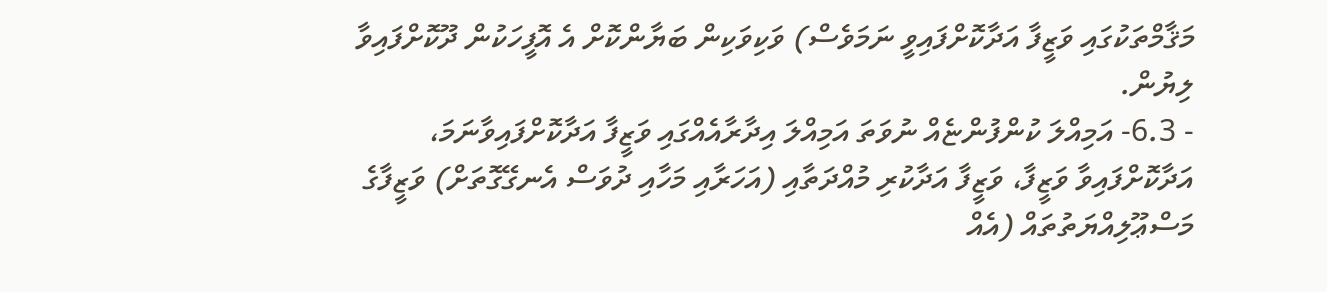މަޤާމްތަކުގައި ވަޒީފާ އަދާކޮށްފައިވީ ނަމަވެސް) ވަކިވަކިން ބަޔާންކޮށް އެ އޮފީހަކުން ދޫކޮށްފައިވާ ލިޔުން.
- 6.3- އަމިއްލަ ކުންފުންޏެއް ނުވަތަ އަމިއްލަ އިދާރާއެއްގައި ވަޒީފާ އަދާކޮށްފައިވާނަމަ، އަދާކޮށްފައިވާ ވަޒީފާ، ވަޒީފާ އަދާކުރި މުއްދަތާއި (އަހަރާއި މަހާއި ދުވަސް އެނގޭގޮތަށް) ވަޒީފާގެ މަސްޢޫލިއްޔަތުތައް (އެއް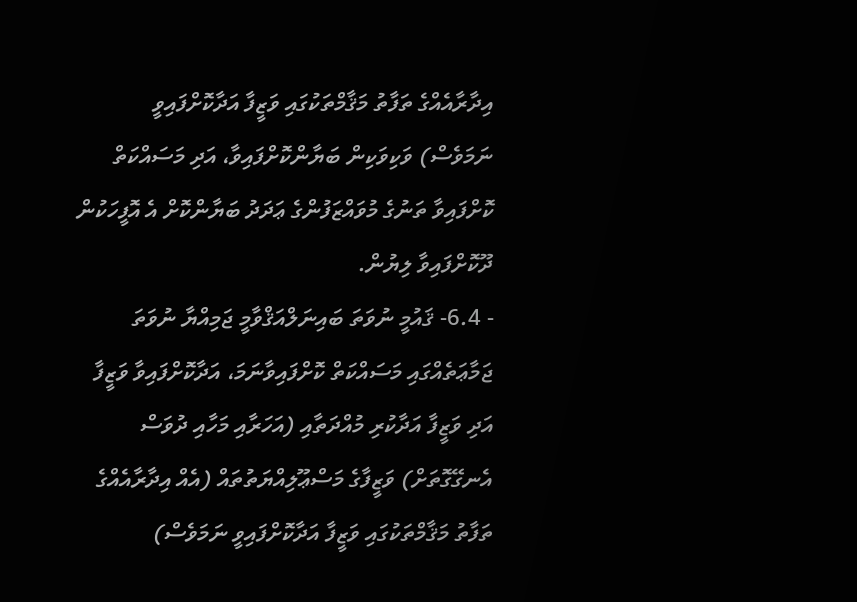އިދާރާއެއްގެ ތަފާތު މަޤާމްތަކުގައި ވަޒީފާ އަދާކޮށްފައިވީ ނަމަވެސް) ވަކިވަކިން ބަޔާންކޮށްފައިވާ، އަދި މަސައްކަތް ކޮށްފައިވާ ތަނުގެ މުވައްޒަފުންގެ ޢަދަދު ބަޔާންކޮށް އެ އޮފީހަކުން ދޫކޮށްފައިވާ ލިޔުން.
- 6.4- ޤައުމީ ނުވަތަ ބައިނަލްއަޤްވާމީ ޖަމިއްޔާ ނުވަތަ ޖަމާޢަތެއްގައި މަސައްކަތް ކޮށްފައިވާނަމަ، އަދާކޮށްފައިވާ ވަޒީފާ އަދި ވަޒީފާ އަދާކުރި މުއްދަތާއި (އަހަރާއި މަހާއި ދުވަސް އެނގޭގޮތަށް) ވަޒީފާގެ މަސްޢޫލިއްޔަތުތައް (އެއް އިދާރާއެއްގެ ތަފާތު މަޤާމްތަކުގައި ވަޒީފާ އަދާކޮށްފައިވީ ނަމަވެސް)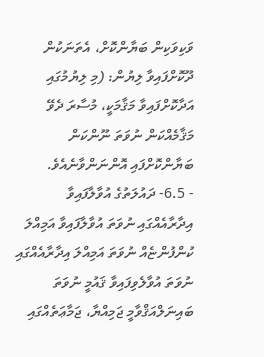ވަކިވަކިން ބަޔާންކޮށް، އެތަނަކުން ދޫކޮށްފައިވާ ލިޔުން: (މި ލިޔުމުގައި އަދާކޮށްފައިވާ މަޤާމަކީ، މުސާރަ ދެވޭ މަޤާމެއްކަން ނުވަތަ ނޫންކަން ބަޔާންކޮށްފައި އޮންނަންވާނެއެވެ.
- 6.5- ދައުލަތުގެ އުވާލާފައިވާ އިދާރާއެއްގައި ނުވަތަ އުވާލާފައިވާ އަމިއްލަ ކުންފުންޏެއް ނުވަތަ އަމިއްލަ އިދާރާއެއްގައި ނުވަތަ އުވާލެވިފައިވާ ޤައުމީ ނުވަތަ ބައިނަލްއަޤްވާމީ ޖަމިއްޔާ، ޖަމާޢަތެއްގައި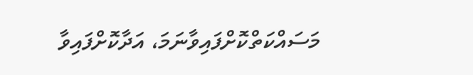މަސައްކަތްކޮށްފައިވާނަމަ، އަދާކޮށްފައިވާ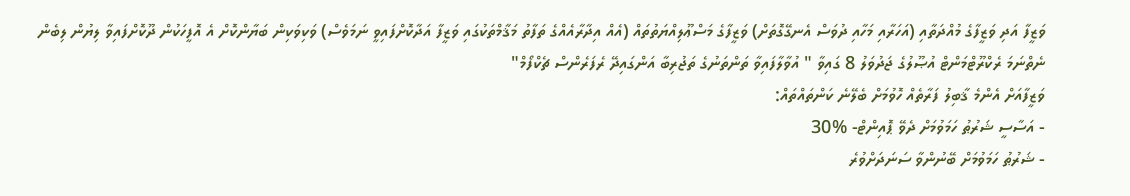ވަޒީފާ އަދި ވަޒީފާގެ މުއްދަތާއި (އަހަރާއި މަހާއި ދުވަސް އެނގޭގޮތަށް) ވަޒީފާގެ މަސްޢޫލިއްޔަތުތައް (އެއް އިދާރާއެއްގެ ތަފާތު މަޤާމްތަކުގައި ވަޒީފާ އަދާކޮށްފައިވީ ނަމަވެސް) ވަކިވަކިން ބަޔާންކޮށް އެ އޮފީހަކުން ދޫކޮށްފައިވާ ލިޔުން ލިބެން ނެތްނަމަ ރެކްރޫޓްމަންޓް އުޞޫލުގެ ޖަދުވަލު 8 ގައިވާ " އުވާލާފައިވާ ތަންތަނުގެ ތަޖުރިބާ އަންގައިދޭ ރެފަރެންސް ޗެކްފޯމް"
ވަޒީފާއަށް އެންމެ ޤާބިލު ފަރާތެއް ހޮވުމަށް ބެލޭނެ ކަންތައްތައް:
- އަސާސީ ޝަރުޠު ހަމަވުމަށް ދެވޭ ޕޮއިންޓް- %30
- ޝަރުޠު ހަމަވުމަށް ބޭނުންވާ ސަނަދަށްވުރެ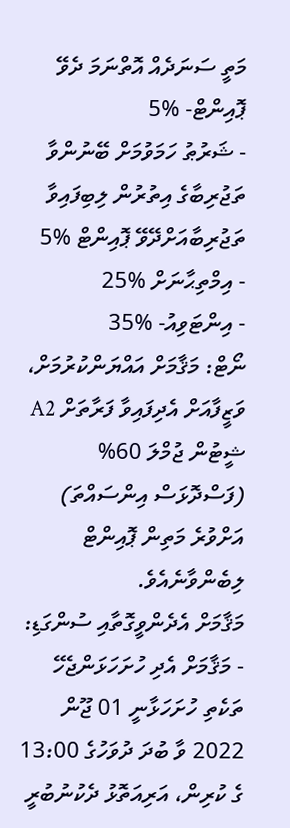މަތީ ސަނަދެއް އޮތްނަމަ ދެވޭ ޕޮއިންޓް- %5
- ޝަރުޠު ހަމަވުމަށް ބޭނުންވާ ތަޖުރިބާގެ އިތުރުން ލިބިފައިވާ ތަޖުރިބާއަށްދޭވޭ ޕޮއިންޓް %5
- އިމްތިޙާނަށް %25
- އިންޓަވިއު- %35
ނޯޓް: މަޤާމަށް އައްޔަންކުރުމަށް، ވަޒީފާއަށް އެދިފައިވާ ފަރާތަށް A2 ޝީޓުން ޖުމްލަ 60% (ފަސްދޮޅަސް އިންސައްތަ) އަށްވުރެ މަތިން ޕޮއިންޓް ލިބެންވާނެއެވެ.
މަޤާމަށް އެދެންވީގޮތާއި ސުންގަޑި:
- މަޤާމަށް އެދި ހުށަހަޅަންޖެހޭ ތަކެތި ހުށަހަޅާނީ 01 ޖޫން 2022 ވާ ބުދަ ދުވަހުގެ 13:00 ގެ ކުރިން، އަރިއަތޮޅު ދެކުނުބުރީ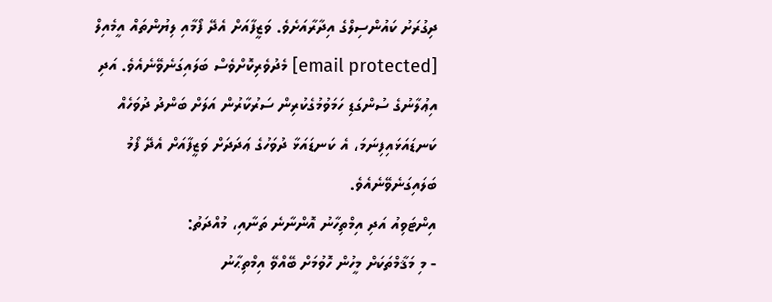ދިގުރަށު ކައުންސިލްގެ އިދާރާއަށެވެ. ވަޒީފާއަށް އެދޭ ފޯމާއި ލިޔުންތައް އީމެއިލް [email protected] މެދުވެރިކޮށްވެސް ބަލައިގަނެވޭނެއެވެ. އަދި އިޢުލާނުގެ ސުންގަޑި ހަމަވުމުގެކުރިން ސަރުކާރުން އަލަށް ބަންދު ދުވަހެއް ކަނޑައަޅައިފިނަމަ، އެ ކަނޑައަޅާ ދުވަހުގެ ޢަދަދަށް ވަޒީފާއަށް އެދޭ ފޯމު ބަލައިގަނެވޭނެއެވެ.
އިންޓަވިއު އަދި އިމްތިހާނު އޮންނާނެ ތަނާއި، މުއްދަތު:
- މި މަޤާމްތަކަށް މީހުން ހޮވުމަށް ބޭއްވޭ އިމްތިޙާނު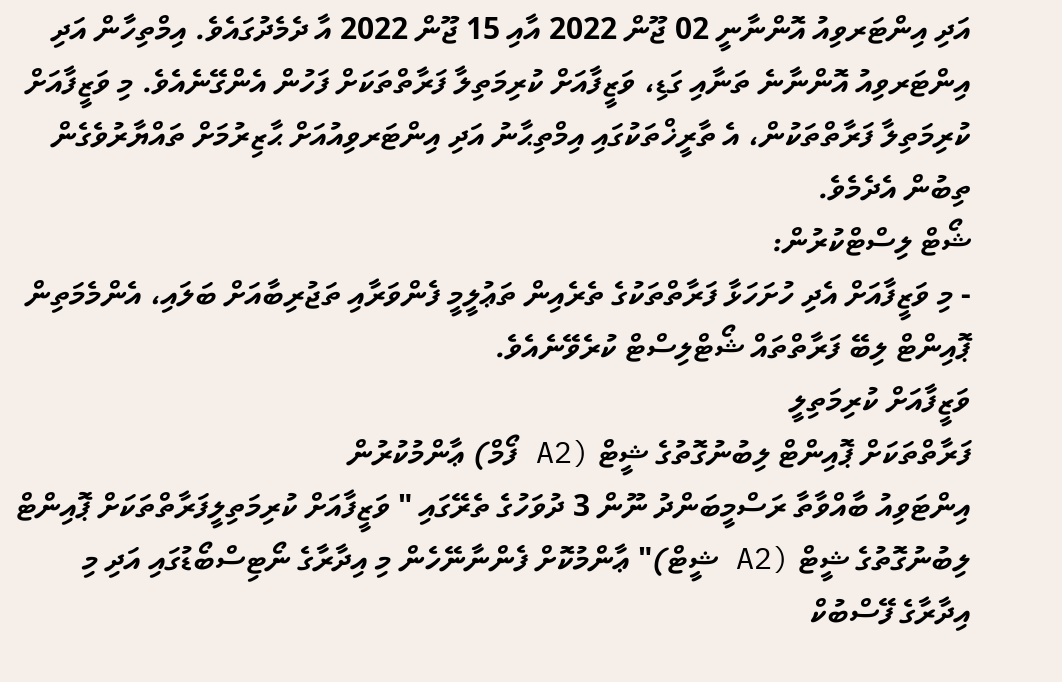އަދި އިންޓަރވިއު އޮންނާނީ 02 ޖޫން 2022 އާއި 15 ޖޫން 2022 އާ ދެމެދުގައެވެ. އިމްތިހާން އަދި އިންޓަރވިއު އޮންނާނެ ތަނާއި ގަޑި، ވަޒީފާއަށް ކުރިމަތިލާ ފަރާތްތަކަށް ފަހުން އެންގޭނެއެވެ. މި ވަޒީފާއަށް ކުރިމަތިލާ ފަރާތްތަކުން، އެ ތާރީޚްތަކުގައި އިމްތިޙާނު އަދި އިންޓަރވިއުއަށް ޙާޒިރުމަށް ތައްޔާރުވެގެން ތިބުން އެދެމެވެ.
ޝޯޓް ލިސްޓްކުރުން:
- މި ވަޒީފާއަށް އެދި ހުށަހަޅާ ފަރާތްތަކުގެ ތެރެއިން ތަޢުލީމީ ފެންވަރާއި ތަޖުރިބާއަށް ބަލައި، އެންމެމަތިން ޕޮއިންޓް ލިބޭ ފަރާތްތައް ޝޯޓްލިސްޓް ކުރެވޭނެއެވެ.
ވަޒީފާއަށް ކުރިމަތިލީ
ފަރާތްތަކަށް ޕޮއިންޓް ލިބުނުގޮތުގެ ޝީޓް (A2 ފޯމް) ޢާންމުކުރުން
އިންޓަވިއު ބާއްވާތާ ރަސްމީބަންދު ނޫން 3 ދުވަހުގެ ތެރޭގައި " ވަޒީފާއަށް ކުރިމަތިލީފަރާތްތަކަށް ޕޮއިންޓް ލިބުނުގޮތުގެ ޝީޓް (A2 ޝީޓް)" ޢާންމުކޮށް ފެންނާނޭހެން މި އިދާރާގެ ނޯޓިސްބޯޑުގައި އަދި މި އިދާރާގެ ފޭސްބުކް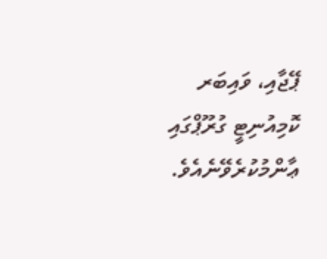ޕޭޖާއި، ވައިބަރ ކޮމިއުނިޓީ ގުރޫޕްގައި ޢާންމުކުރެވޭނެއެވެ.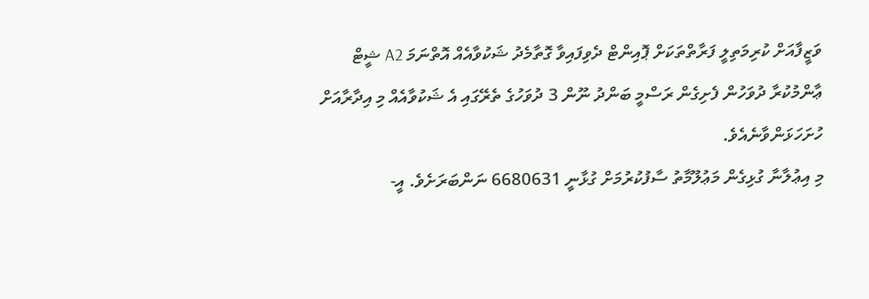ވަޒީފާއަށް ކުރިމަތިލީ ފަރާތްތަކަށް ޕޮއިންޓް ދެވިފައިވާ ގޮތާމެދު ޝަކުވާއެއް އޮތްނަމަ A2 ޝީޓް ޢާންމުކުރާ ދުވަހުން ފެށިގެން ރަސްމީ ބަންދު ނޫން 3 ދުވަހުގެ ތެރޭގައި އެ ޝަކުވާއެއް މި އިދާރާއަށް ހުށަހަޅަންވާނެއެވެ.
މި އިޢުލާނާ ގުޅިގެން މަޢުލޫމާތު ސާފުކުރުމަށް ގުޅާނީ 6680631 ނަންބަރަށެވެ. އީ-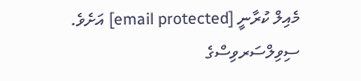މެއިލް ކުރާނީ [email protected] އަށެވެ.
ސިވިލްސަރވިސްގެ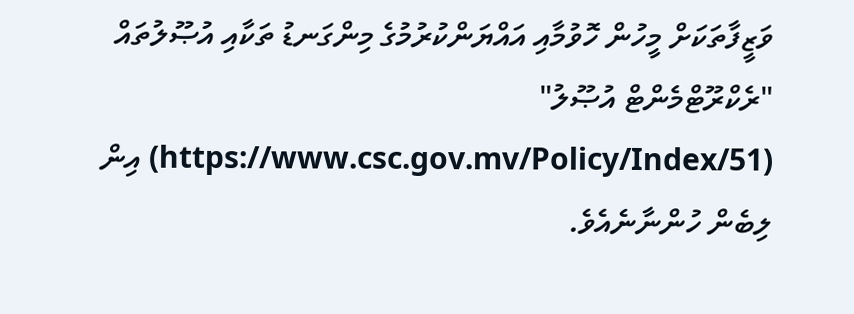ވަޒީފާތަކަށް މީހުން ހޮވުމާއި އައްޔަންކުރުމުގެ މިންގަނޑު ތަކާއި އުޞޫލުތައް "ރެކްރޫޓްމެންޓް އުޞޫލު" (https://www.csc.gov.mv/Policy/Index/51) އިން ލިބެން ހުންނާނެއެވެ.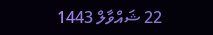22 ޝައްވާލް 1443